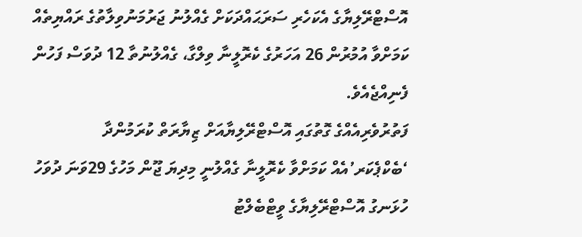އޮސްޓްރޭލިޔާގެ އެކަހެރި ސަރަޙައްދަކަށް ގެއްލުނު ޖަރުމަނުވިލާތުގެ ރައްޔިތެއް ކަމަށްވާ އުމުރުން 26 އަހަރުގެ ކެރޮލީނާ ވިލްގާ، ގެއްލުނުތާ 12 ދުވަސް ފަހުން ފެނިއްޖެއެވެ.
ފަތުރުވެރިއެއްގެ ގޮތުގައި އޮސްޓްރޭލިޔާއަށް ޒިޔާރަތް ކުރަމުންދާ ‘ބެކްޕެކަރ’އެއް ކަމަށްވާ ކެރޮލީނާ ގެއްލުނީ މިދިޔަ ޖޫން މަހުގެ 29ވަނަ ދުވަހު ހުޅަނގު އޮސްޓްރޭލިޔާގެ ވީޓްބެލްޓު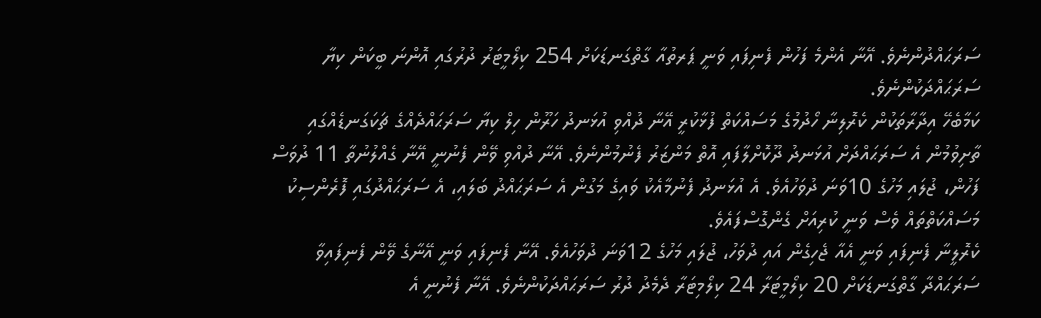ސަރަޙައްދުންނެވެ. އޭނާ އެންމެ ފަހުން ފެނިފައި ވަނީ ޕަރތުއާ ގާތްގަނޑަކަށް 254 ކިލޯމީޓަރު ދުރުގައި އޮންނަ ބީކަން ކިޔާ ސަރަޙައްދަކުންނެވެ.
ކަމާބެހޭ އިދާރާތަކުން ކެރޮލިނާ ހޯދުމުގެ މަސައްކަތް ފުޅާކުރީ އޭނާ ދުއްވި އުޅަނދު ހަރޫން ހިލް ކިޔާ ސަރަޙައްދެއްގެ ޗަކަގަނޑެއްގައި ތާށިވުމުން އެ ސަރަޙައްދަށް އުޅަނދު ދޫކޮށްލާފައި އޮތް މަންޒަރު ފެނުމުންނެވެ. އޭނާ ދުއްވި ވޭން ފެނުނީ އޭނާ ގެއްލުނުތާ 11 ދުވަސް ފަހުން، ޖުލައި މަހުގެ 10ވަނަ ދުވަހުއެވެ. އެ އުޅަނދު ފެނުމާއެކު ވައިގެ މަގުން އެ ސަރަޙައްދު ބަލައި، އެ ސަރަޙައްދުގައި ފޮރެންސިކު މަސައްކަތްތައް ވެސް ވަނީ ކުރިއަށް ގެންގޮސްފައެވެ.
ކެރޮލީނާ ފެނިފައި ވަނީ އެއާ ޖެހިގެން އައި ދުވަހު، ޖުލައި މަހުގެ 12ވަނަ ދުވަހުއެވެ. އޭނާ ފެނިފައި ވަނީ އޭނާގެ ވޭން ފެނިފައިވާ ސަރަޙައްދާ ގާތްގަނޑަކަށް 20 ކިލޯމީޓަރާ 24 ކިލޯމިޓަރާ ދެމެދު ދުރު ސަރަޙައްދަކުންނެވެ. އޭނާ ފެނުނީ އެ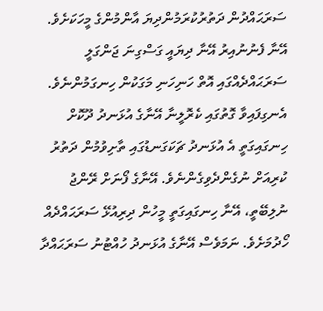ސަރަޙައްދުން ދަތުރުކުރަމުންދިޔަ އާންމުންގެ މީހަކަށެވެ. އޭނާ ފެނުނުއިރު އޭނާ ދިޔައީ ގަސްގިނަ ޖަންގަލީ ސަރަޙައްދެއްގައި އޮތް ހަނިހަނި މަގަކުން ހިނގަމުންނެވެ.
އެނގިފައިވާ ގޮތުގައި ކެރޮލީނާ އޭނާގެ އުޅަނދު ދޫކޮށް ހިނގައިގަތީ އެ އުޅަނދު ޗަކަގަނޑުގައި ތާށިވުމުން ދަތުރު ކުރިއަށް ނުގެންދެވިގެންނެވެ. އޭނާގެ ފޯނަށް ރޭންޖު ނުލިބޭތީ، އޭނާ ހިނގައިގަތީ މީހުން ދިރިއުޅޭ ސަރަޙައްދެއް ހޯދުމަށެވެ. ނަމަވެސް އޭނާގެ އުޅަނދު ހުއްޓުނު ސަރަޙައްދާ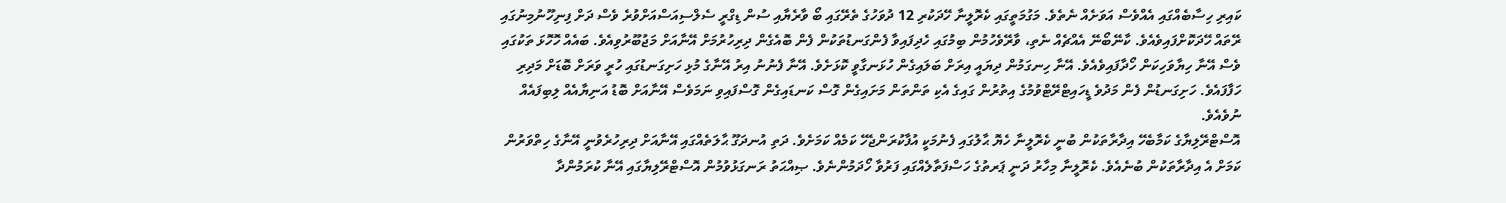ކައިރި ހިސާބެއްގައި އެއްވެސް އަވަށެއް ނެތެވެ. މަގުމަތީގައި ކެރޮލީނާ ހޭދަކުރި 12 ދުވަހުގެ ތެރޭގައި ބޯ ވާރެޔާއި ސުން ޑިގްރީ ސެލްސިއަސްއަށްވުރެ ވެސް ދަށް ފިނިހޫނުމިނުގައި ރޭތައް ހޭދަކޮށްފައިވެއެވެ. ކާނޭބޯނޭ އެއްޗެއް ނެތި، ވާރޭވެހުމުން ބިމުގައި ހެދިފައިވާ ފެންގަނޑުތަކުން ފެން ބޮއެގެން ދިރިހުރުމަށް އޭނާއަށް މަޖުބޫރުވިއެވެ. ބައެއް ހޮހޮޅަ ތަކުގައި ވެސް އޭނާ ހިޔާވަހިކަން ހޯދާފައިވެއެވެ. އޭނާ ހިނގަމުން ދިޔައީ އިރަށް ބަލައިގެން ހުޅަނގާވީ ކޮޅަށެވެ. އޭނާ ފެނުނު އިރު އޭނާގެ މުޅި ހަށިގަނޑުގައި ހުރީ ވަރަށް ބޮޑަށް މަދިރި ހަފާފައެވެ. ހަށިގަނޑުން ފެން މަދުވެ ޑީހައިޓްރޭޓްވުމުގެ އިތުރުން ގައިގެ އެކި ތަންތަން މަށައިގެން ގޮސް ކަނޑައިގެން ގޮސްފައިވި ނަމަވެސް އޭނާއަށް ބޮޑު އަނިޔާއެއް ލިބިފައެއް ނުވެއެވެ.
އޮސްޓްރޭލިޔާގެ ކަމާބެހޭ އިދާރާތަކުން ބުނީ ކެރޮލީނާ ހެޔޮ ޙާލުގައި ފެނުމަކީ އުފާކުރަންޖެހޭ ކަމެއް ކަމަށެވެ. ދަތި އުނދަގޫ ޙާލަތެއްގައި އޭނާއަށް ދިރިހުރެވުނީ އޭނާގެ ހިތްވަރުން ކަމަށް އެ އިދާރާތަކުން ބުނެއެވެ. ކެރޮލީނާ މިހާރު ދަނީ ޕަރތުގެ ހަސްފަތާލެއްގައި ފަރުވާ ހޯދަމުންނެވެ. ޞިއްޙަތު ރަނގަޅުވުމުން އޮސްޓްރޭލިޔާގައި އޭނާ ކުރަމުންދާ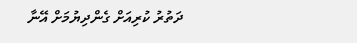ދަތުރު ކުރިއަށް ގެންދިޔުމަށް އޭނާ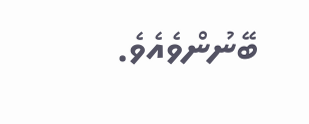ބޭނުންވެއެވެ.